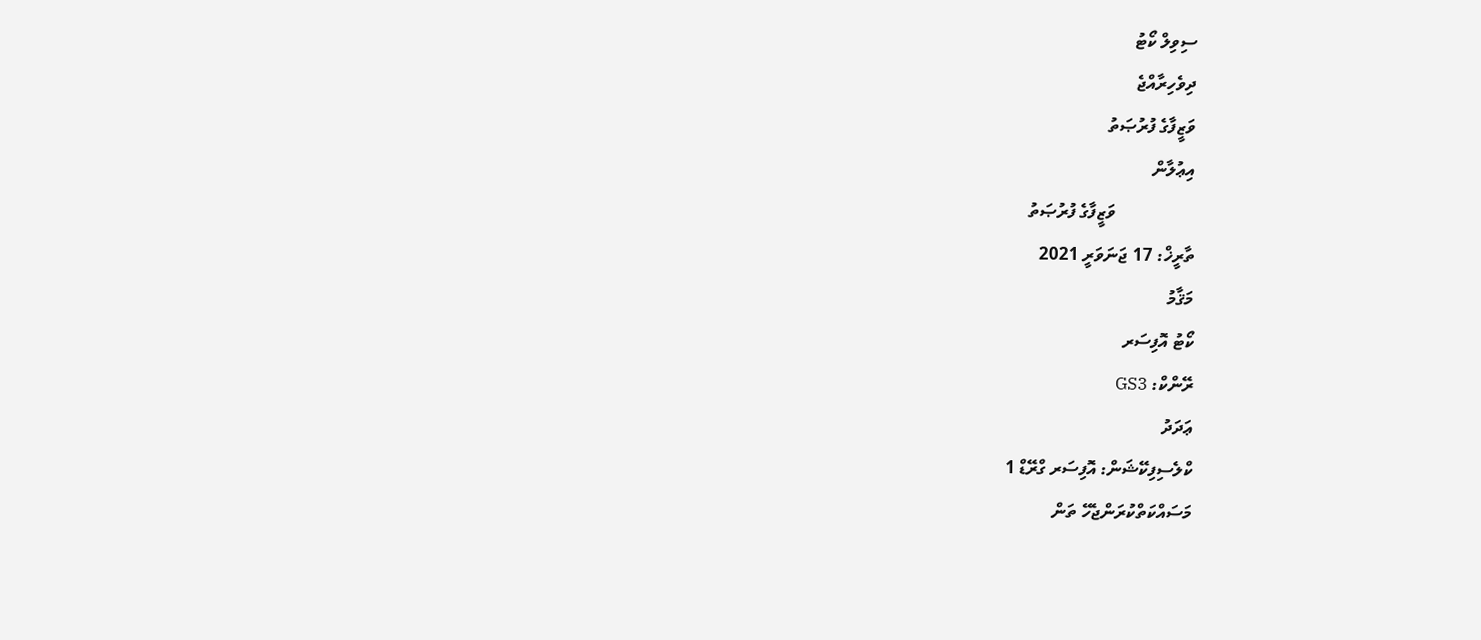ސިވިލް ކޯޓު
ދިވެހިރާއްޖެ
ވަޒީފާގެ ފުރުޞަތު
އިޢުލާން
                  ވަޒީފާގެ ފުރުޞަތު
ތާރީޚް: 17 ޖަނަވަރީ 2021
މަޤާމު
ކޯޓު އޮފިސަރ
ރޭންކް: GS3
ޢަދަދު
ކްލެސިފިކޭޝަން: އޮފިސަރ ގްރޭޑް 1
މަސައްކަތްކުރަންޖެހޭ ތަން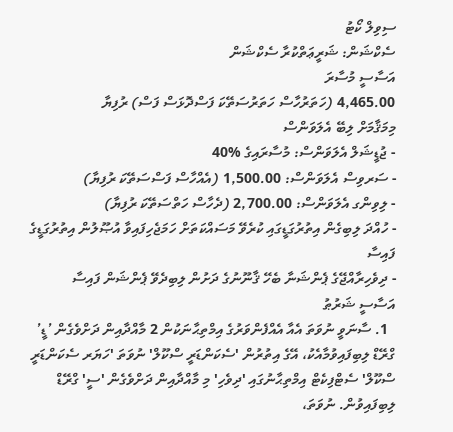ސިވިލް ކޯޓު
ސެކްޝަން: ޝަރީޢަތްކުރާ ސެކްޝަން
އަސާސީ މުސާރަ
4,465.00 (ހަތަރުހާސް ހަތަރުސަތޭކަ ފަސްދޮޅަސް ފަސް) ރުފިޔާ
މިމަޤާމަށް ލިބޭ އެލަވަންސް
- ޖުޑީޝަލް އެލަވަންސް: މުސާރައިގެ %40
- ސަރވިސް އެލަވަންސް: 1,500.00 (އެއްހާސް ފަސްސަތޭކަ ރުފިޔާ)
- ލިވިންގ އެލަވަންސް: 2,700.00 (ދެހާސް ހަތްސަތޭކަ ރުފިޔާ)
- ހުއްދަ ލިބިގެން އިތުރުގަޑީގައި ކުރެވޭ މަސައްކަތަށް ހަމަޖެހިފައިވާ އުޞޫލުން އިތުރުގަޑީގެ ފައިސާ
- ދިވެހިރާއްޖޭގެ ޕެންޝަނާ ބެހޭ ޤާނޫނުގެ ދަށުން ލިބިދެވޭ ޕެންޝަން ފައިސާ
އަސާސީ ޝަރުޠު
  1. ސާނަވީ ނުވަތަ އެއާ އެއްފެންވަރުގެ އިމްތިޙާނަކުން 2 މާއްދާއިން ދަށްވެގެން ’ޑީ’ ގްރޭޑް ލިބިފައިވުމާއެކު، އޭގެ އިތުރުން 'ސެކަންޑަރީ ސްކޫލް' ނުވަތަ 'ހަޔަރ ސެކަންޑަރީ ސްކޫލް' ސެޓްފިކެޓް އިމްތިޙާނުގައި 'ދިވެހި' މި މާއްދާއިން ދަށްވެގެން 'ސީ' ގްރޭޑް ލިބިފައިވުން. ނުވަތަ،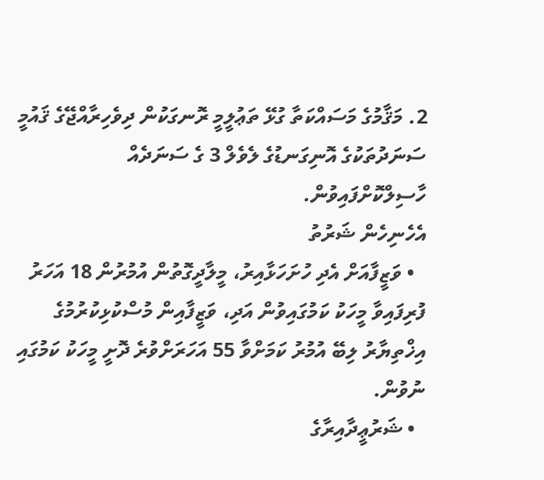2. މަޤާމުގެ މަސައްކަތާ ގުޅޭ ތަޢުލީމީ ރޮނގަކުން ދިވެހިރާއްޖޭގެ ޤައުމީ ސަނަދުތަކުގެ އޮނިގަނޑުގެ ލެވެލް 3 ގެ ސަނަދެއް ހާސިލްކޮށްފައިވުން.
އެހެނިހެން ޝަރުތު
  • ވަޒީފާއަށް އެދި ހުށަހަޅާއިރު، މީލާދީގޮތުން އުމުރުން 18 އަހަރު ފުރިފައިވާ މީހަކު ކަމުގައިވުން އަދި، ވަޒީފާއިން މުސްކުޅިކުރުމުގެ އިޚްތިޔާރު ލިބޭ އުމުރު ކަމަށްވާ 55 އަހަރަށްވުރެ ދޮށީ މީހަކު ކަމުގައި ނުވުން.
  • ޝަރުޢީދާއިރާގެ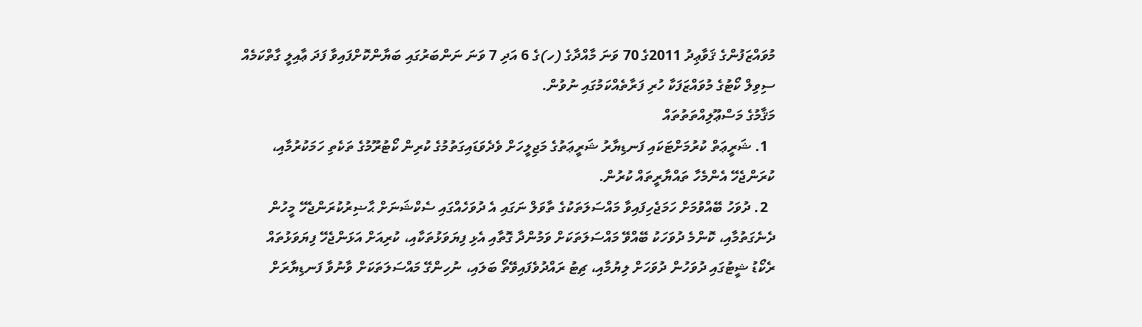މުވައްޒަފުންގެ ޤަވާޢިދު 2011ގެ 70 ވަނަ މާއްދާގެ (ހ)ގެ 6 އަދި 7 ވަނަ ނަންބަރުގައި ބަޔާންކޮށްފައިވާ ފަދަ ޢާއިލީ ގާތްކަމެއް ސިވިލް ކޯޓުގެ މުވައްޒަފަކާ ހުރި ފަރާތެއްކަމުގައި ނުވުން.
މަޤާމުގެ މަސްޢޫލިއްތަތުތައް
  1. ޝަރީޢަތް ކުރުމަށްޓަކައި ފަނޑިޔާރު ޝަރީޢަތުގެ މަޖިލީހަށް ވެދެވަޑައިގަތުމުގެ ކުރިން ކޯޓުރޫމުގެ ތަކެތި ހަމަކުރުމާއި، ކުރަންޖެހޭ އެންމެހާ ތައްޔާރީތައް ކުރުން.
  2. ދުވަހު ބޭއްވުމަށް ހަމަޖެހިފައިވާ މައްސަލަތަކުގެ ތާވަލް ނަގައި އެ ދުވަހެއްގައި ސެކްޝަނަށް ޙާޟިރުކުރަންޖެހޭ މީހުން ދެނެގަތުމާއި، ކޮންމެ ދުވަހަކު ބޭއްވޭ މައްސަލަތަކަށް ވަމުންދާ ގޮތާއި އެޅި ފިޔަވަޅުތަކާއި، ކުރިއަށް އަޅަންޖެހޭ ފިޔަވަޅުތައް ރެކޯޑު ޝީޓުގައި ދުވަހުން ދުވަހަށް ލިޔުމާއި، ޗިޓު ރައްދުވެފައިވޭތޯ ބަލައި، ނުހިންގޭ މައްސަލަތަކަށް ވާނުވާ ފަނޑިޔާރަށް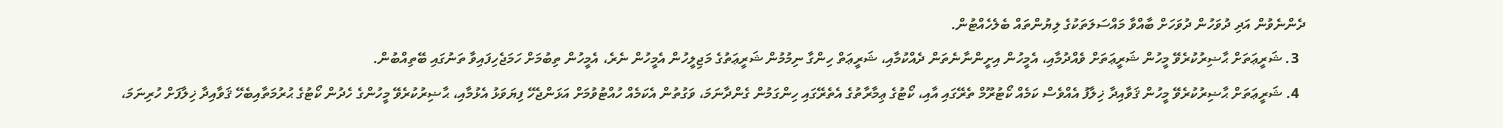ދެންނެވުން އަދި ދުވަހުން ދުވަހަށް ބާއްވާ މައްސަލަތަކުގެ ލިޔުންތައް ބެލެހެއްޓުން.
  3. ޝަރީޢަތަށް ޙާޟިރުކުރެވޭ މީހުން ޝަރީޢަތަށް ވެއްދުމާއި، އެމީހުން އިށީންނާނެތަން ދެއްކުމާއި، ޝަރީޢަތް ހިންގާ ނިމުމުން ޝަރީޢަތުގެ މަޖިލީހުން އެމީހުން ނެރެ، އެމީހުން ތިބުމަށް ހަމަޖެހިފައިވާ ތަނުގައި ބޭތިއްބުން.
  4. ޝަރީޢަތަށް ޙާޟިރުކުރެވޭ މީހުން ޤަވާއިދާ ޚިލާފު އެއްވެސް ކަމެއް ކޯޓުރޫމް ތެރޭގައި އާއި، ކޯޓުގެ ޢިމާރާތުގެ އެތެރޭގައި ހިންގަމުން ގެންދާނަމަ، ވަގުތުން އެކަމެއް ހުއްޓުވުމަށް އަޅަންޖެހޭ ފިޔަވަޅު އެޅުމާއި، ޙާޟިރުކުރެވޭ މީހުންގެ ހެދުން ކޯޓުގެ ޙުރުމަތާއިބެހޭ ޤަވާއިދާ ޚިލާފަށް ހުރިނަމަ،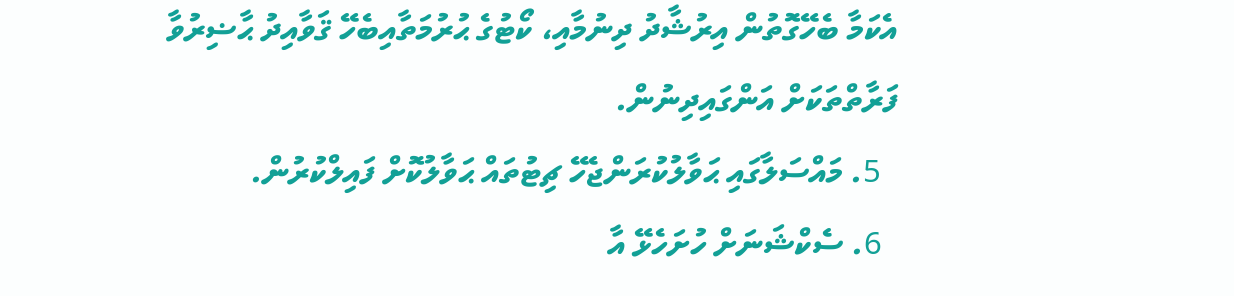އެކަމާ ބެހޭގޮތުން އިރުޝާދު ދިނުމާއި، ކޯޓުގެ ޙުރުމަތާއިބެހޭ ޤަވާއިދު ޙާޟިރުވާ ފަރާތްތަކަށް އަންގައިދިނުން.
  5. މައްސަލާގައި ޙަވާލުކުރަންޖެހޭ ޗިޓުތައް ޙަވާލުކޮށް ފައިލްކުރުން.
  6. ސެކްޝަނަށް ހުށަހެޅޭ އާ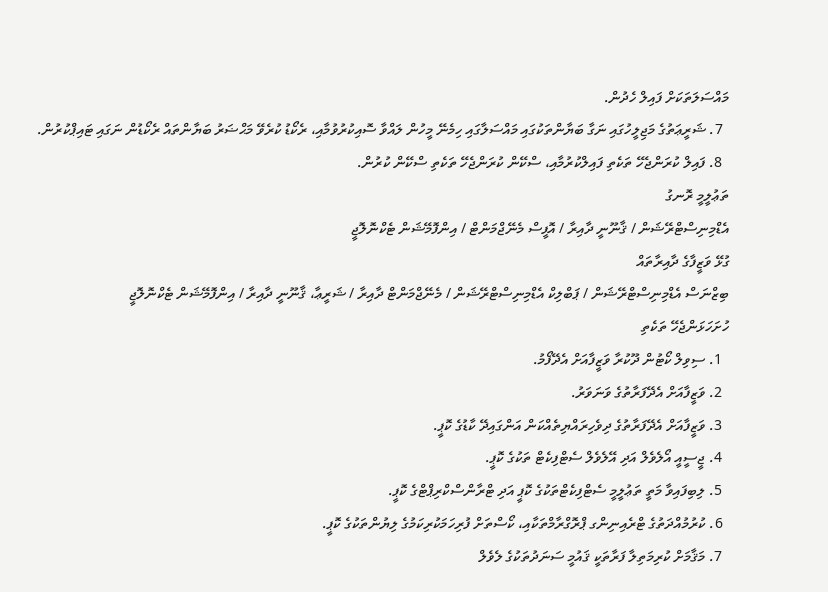މައްސަލަތަކަށް ފައިލް ހެދުން.
  7. ޝަރީޢަތުގެ މަޖިލީހުގައި ނަގާ ބަޔާންތަކުގައި މައްސަލާގައި ހިމެނޭ މީހުން ލައްވާ ސޮއިކުރުވުމާއި، ރެކޯޑު ކުރެވޭ މަޙްޟަރު ބަޔާންތައް ރެކޯޑުން ނަގައި ޓައިޕްކުރުން.
  8. ފައިލް ކުރަންޖެހޭ ތަކެތި ފައިލްކުރުމާއި، ސްކޭން ކުރަންޖެހޭ ތަކެތި ސްކޭން ކުރުން.
ތަޢުލީމީ ރޮނގު
އެޑްމިނިސްޓްރޭޝަން / ޤާނޫނީ ދާއިރާ / އޮފީސް މެނޭޖްމަންޓް / އިންފޮމޭޝަން ޓެކްނޮލޮޖީ
ގުޅޭ ވަޒީފާގެ ދާއިރާތައް
ބިޒްނަސް އެޑްމިނިސްޓްރޭޝަން / ޕަބްލިކް އެޑްމިނިސްޓްރޭޝަން / މެނޭޖްމަންޓް ދާއިރާ / ޝަރީޢާ، ޤާނޫނީ ދާއިރާ / އިންފޮމޭޝަން ޓެކްނޮލޮޖީ
ހުށަހަޅަންޖެހޭ ތަކެތި
  1. ސިވިލް ކޯޓުން ދޫކުރާ ވަޒީފާއަށް އެދޭފޯމު.
  2. ވަޒީފާއަށް އެދޭފަރާތުގެ ވަނަވަރު.
  3. ވަޒީފާއަށް އެދޭފަރާތުގެ ދިވެހިރައްޔިތެއްކަން އަންގައިދޭ ކާޑުގެ ކޮޕީ.
  4. ޖީސީއީ އޯލެވެލް އަދި އޭލެވެލް ސެޓްފިކެޓް ތަކުގެ ކޮޕީ.
  5. ލިބިފައިވާ މަތީ ތަޢުލީމީ ސެޓްފިކެޓްތަކުގެ ކޮޕީ އަދި ޓްރާންސްކްރިޕްޓްގެ ކޮޕީ.
  6. ކުރުމުއްދަތުގެ ޓްރެއިނިންގ ޕްރޮގްރާމްތަކާއި، ކޯސްތަށް ފުރިހަމަކުރިކަމުގެ ލިޔުންތަކުގެ ކޮޕީ.
  7. މަޤާމަށް ކުރިމަތިލާ ފަރާތަކީ ޤައުމީ ސަނަދުތަކުގެ ލެވެލް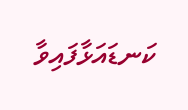ކަނޑައަޅާފައިވާ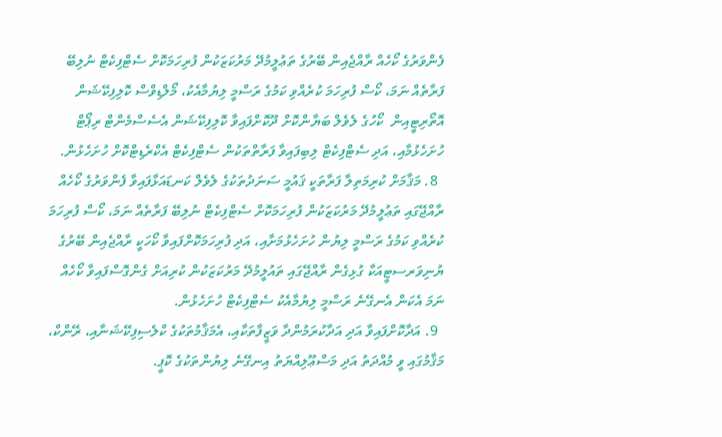ފެންވަރުގެ ކޯހެއް ރާއްޖެއިން ބޭރުގެ ތަޢުލީމުދޭ މަރުކަޒަކުން ފުރިހަމަކޮށް ސެޓްފިކެޓް ނުލިބޭ ފަރާތެއް ނަމަ، ކޯސް ފުރިހަމަ ކުރެއްވި ކަމުގެ ރަސްމީ ލިޔުމާއެކު، މޯލްޑިވްސް ކޮލިފިކޭޝަން އޮތޯރިޓީއިން  ކޯހުގެ ލެވެލް ބަޔާންކޮށް ދޫކޮށްފައިވާ ކޮލިފިކޭޝަން އެސެސްމެންޓް ރިޕޯޓް ހުށަހެޅުމާއި، އަދި ސެޓްފިކެޓް ލިބިފައިވާ ފަރާތްތަކުން ސެޓްފިކެޓް އެކްރެޑިޓްކޮށް ހުށަހެޅުން.
  8. މަޤާމަށް ކުރިމަތިލާ ފަރާތަކީ ޤައުމީ ސަނަދުތަކުގެ ލެވެލް ކަނޑައަޅާފައިވާ ފެންވަރުގެ ކޯހެއް ރާއްޖޭގައި ތަޢުލީމުދޭ މަރުކަޒަކުން ފުރިހަމަކޮށް ސެޓްފިކެޓް ނުލިބޭ ފަރާތެއް ނަމަ، ކޯސް ފުރިހަމަ ކުރެއްވި ކަމުގެ ރަސްމީ ލިޔުން ހުށަހެޅުމަށާއި، އަދި ފުރިހަމަކޮށްފައިވާ ކޯހަކީ ރާއްޖެއިން ބޭރުގެ ޔުނިވަރސޓީއަކާ ގުޅިގެން ރާއްޖޭގައި ތައުލީމުދޭ މަރުކަޒަކުން ކުރިއަށް ގެންގޮސްފައިވާ ކޯހެއް ނަމަ އެކަން އެނގޭނެ ރަސްމީ ލިޔުމާއެކު ސެޓްފިކެޓް ހުށަހެޅުން.
  9. އަދާކޮށްފައިވާ އަދި އަދާކުރަމުންދާ ވަޒީފާތަކާއި، އެމަޤާމުތަކުގެ ކްލެސިފިކޭޝަނާއި، ރޭންކް، މަޤާމުގައި ވީ މުއްދަތު އަދި މަސްޢޫލިއްޔަތު އިނގޭނެ ލިޔުންތަކުގެ ކޮޕީ.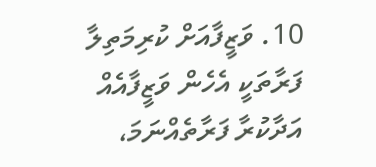10. ވަޒީފާއަށް ކުރިމަތިލާ ފަރާތަކީ އެހެން ވަޒީފާއެއް އަދާކުރާ ފަރާތެއްނަމަ،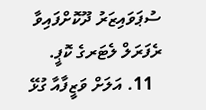ސުޕަވައިޒަރު ދޫކޮށްފައިވާ ރެފަރަލް ލެޓަރގެ ކޮޕީ.
  11. އަލަށް ވަޒީފާއާ ގުޅޭ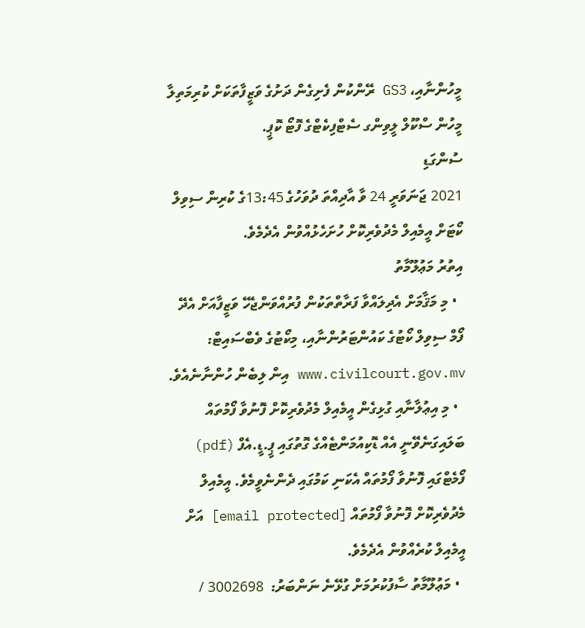މީހުންނާއި، GS3 ރޭންކުން ފެށިގެން ދަށުގެ ވަޒީފާތަކަށް ކުރިމަތިލާ މީހުން ސްކޫލް ލީވިންގ ސެޓްފިކެޓްގެ ފޮޓޯ ކޮޕީ.
ސުންގަޑި
2021 ޖަނަވަރީ 24 ވާ އާދިއްތަ ދުވަހުގެ 13:45ގެ ކުރިން ސިވިލް ކޯޓަށް އީމެއިލް މެދުވެރިކޮށް ހުށަހެޅުއްވުން އެދެމެވެ.
އިތުރު މަޢުލޫމާތު
  • މި މަޤާމަށް އެދިލައްވާ ފަރާތްތަކުން ފުރުއްވަންޖެހޭ ވަޒީފާއަށް އެދޭ ފޯމް ސިވިލް ކޯޓުގެ ކައުންޓަރުންނާއި، މިކޯޓުގެ ވެބްސައިޓް: www.civilcourt.gov.mv އިން ލިބެން ހުންނާނެއެވެ.
  • މި އިޢުލާނާއި ގުޅިގެން އީމެއިލް މެދުވެރިކޮށް ފޮނުވާ ފޯމުތައް ބަލައިގަނެވޭނީ އެއް ޑޮކިއުމަންޓެއްގެ ގޮތުގައި ޕީ.ޑީ.އެފް (pdf) ފޯމެޓްގައި ފޮނުވާ ފޯމުތައް އެކަނި ކަމުގައި ދެންނެވީމެވެ. އީމެއިލް މެދުވެރިކޮށް ފޮނުވާ ފޯމުތައް [email protected] އަށް އީމެއިލް ކުރެއްވުން އެދެމެވެ.
  • މަޢުލޫމާތު ސާފުކުރުމަށް ގުޅޭނެ ނަންބަރު:  3002698 /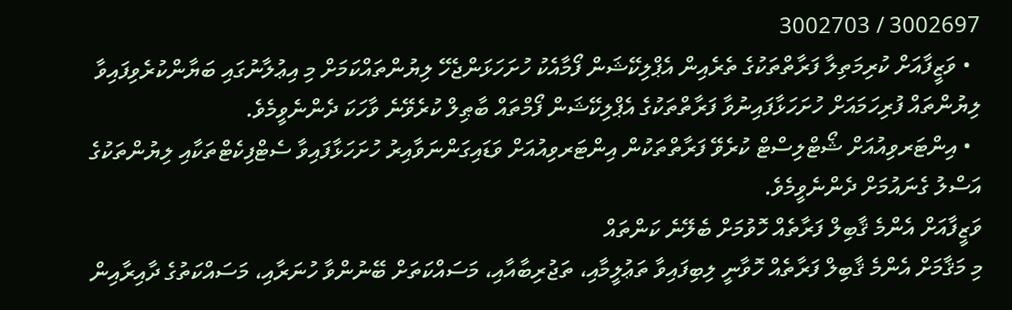3002697 / 3002703
  • ވަޒީފާއަށް ކުރިމަތިލާ ފަރާތްތަކުގެ ތެރެއިން އެޕްލިކޭޝަން ފޯމާއެކު ހުށަހަޅަންޖެހޭ ލިޔުންތައްކަމަށް މި އިޢުލާނުގައި ބަޔާންކުރެވިފައިވާ ލިޔުންތައް ފުރިހަމައަށް ހުށަހަޅާފައިނުވާ ފަރާތްތަކުގެ އެޕްލިކޭޝަން ފޯމްތައް ބާޠިލް ކުރެވޭނެ ވާހަކަ ދެންނެވީމެވެ.
  • އިންޓަރވިއުއަށް ޝޯޓްލިސްޓް ކުރެވޭ ފަރާތްތަކުން އިންޓަރވިއުއަށް ވަޑައިގަންނަވާއިރު ހުށަހަޅާފައިވާ ސެޓްފިކެޓްތަކާއި ލިޔުންތަކުގެ އަސްލު ގެނައުމަށް ދެންނެވީމެވެ.
ވަޒީފާއަށް އެންމެ ޤާބިލް ފަރާތެއް ހޮވުމަށް ބެލޭނެ ކަންތައް
މި މަޤާމަށް އެންމެ ޤާބިލް ފަރާތެއް ހޮވާނީ ލިބިފައިވާ ތަޢުލީމާއި، ތަޖުރިބާއާއި، މަސައްކަތަށް ބޭނުންވާ ހުނަރާއި، މަސައްކަތުގެ ދާއިރާއިން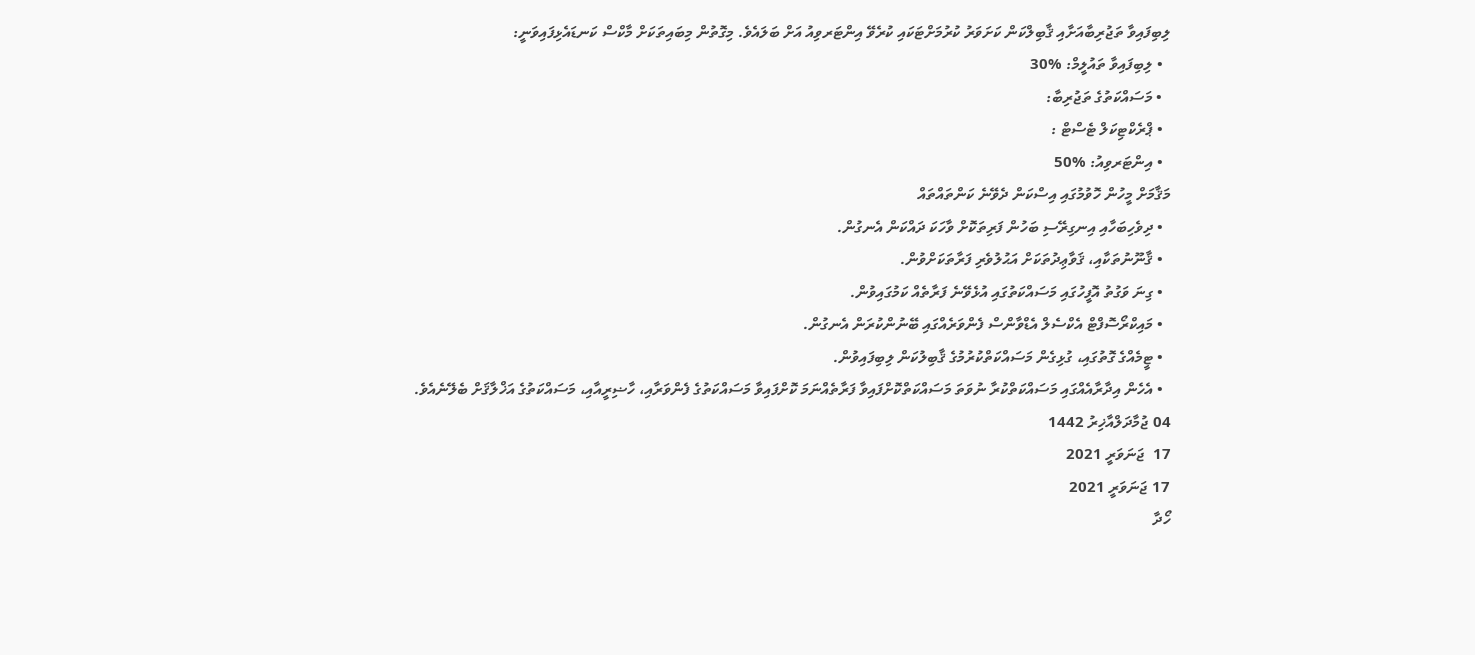ލިބިފައިވާ ތަޖުރިބާއަށާއި ޤާބިލްކަން ކަށަވަރު ކުރުމަށްޓަކައި ކުރެވޭ އިންޓަރވިއު އަށް ބަލައެވެ. މިގޮތުން މިބައިތަކަށް މާކްސް ކަނޑައެޅިފައިވަނީ:
  • ލިބިފައިވާ ތައުލީމް: %30
  • މަސައްކަތުގެ ތަޖުރިބާ:
  • ޕްރެކްޓިކަލް ޓެސްޓް :
  • އިންޓަރވިއު: %50
މަޤާމަށް މީހުން ހޮވުމުގައި އިސްކަން ދެވޭނެ ކަންތައްތައް
  • ދިވެހިބަހާއި އިނގިރޭސި ބަހުން ފަރިތަކޮށް ވާހަކަ ދައްކަން އެނގުން.
  • ޤާނޫނުތަކާއި، ޤަވާޢިދުތަކަށް އަޙުލުވެރި ފަރާތަކަށްވުން.
  • ގިނަ ވަގުތު އޮފީހުގައި މަސައްކަތުގައި އުޅެވޭނެ ފަރާތެއް ކަމުގައިވުން.
  • މައިކްރޯސޮފްޓް އެކްސެލް އެޑްވާންސް ފެންވަރެއްގައި ބޭނުންކުރަން އެނގުން.
  • ޓީމެއްގެ ގޮތުގައި، ގުޅިގެން މަސައްކަތްކުރުމުގެ ޤާބިލުކަން ލިބިފައިވުން.
  • އެހެން އިދާރާއެއްގައި މަސައްކަތްކުރާ ނުވަތަ މަސައްކަތްކޮށްފައިވާ ފަރާތެއްނަމަ ކޮށްފައިވާ މަސައްކަތުގެ ފެންވަރާއި، ހާޟިރީއާއި، މަސައްކަތުގެ އަޚްލާޤަށް ބެލޭނެއެވެ.
04 ޖުމާދަލްއާޚިރު 1442
17  ޖަނަވަރީ 2021
17 ޖަނަވަރީ 2021
ހޯދާ